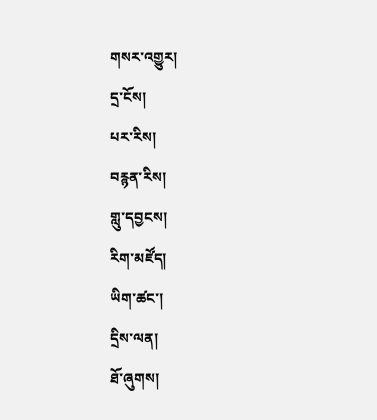གསར་འགྱུར།
དྲ་ངོས།
པར་རིས།
བརྙན་རིས།
གླུ་དབྱངས།
རིག་མཛོད།
ཡིག་ཚང་།
དྲིས་ལན།
ཐོ་ཞུགས།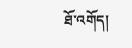ཐོ་འགོད།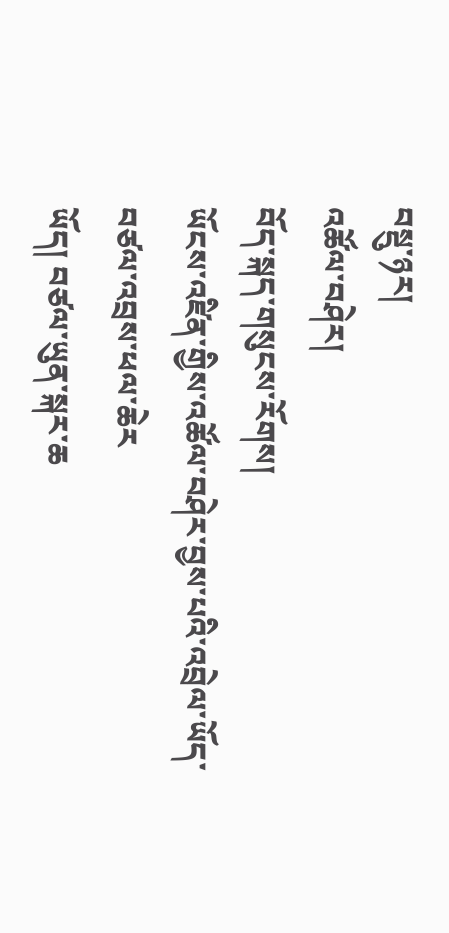བསྡུ་ཉར།
འཚོལ་བཤེར།
བོད་སྐད་གསུངས་རོགས།
ཡོངས་འཛིན་གྱིས་འཚོལ་བཤེར་བྱས་པའི་འབྲེལ་ཡོད་བཙལ་འབྲས་ཕལ་ཆེར
ཡོད། བཙལ་ཡུན་སྐར་ཆ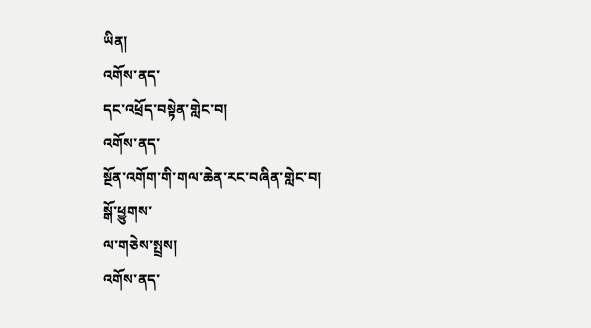ཡིན།
འགོས་ནད་
དང་འཕྲོད་བསྟེན་གླེང་བ།
འགོས་ནད་
སྔོན་འགོག་གི་གལ་ཆེན་རང་བཞིན་གླེང་བ།
སྒོ་ཕྱུགས་
ལ་གཅེས་སྤྲས།
འགོས་ནད་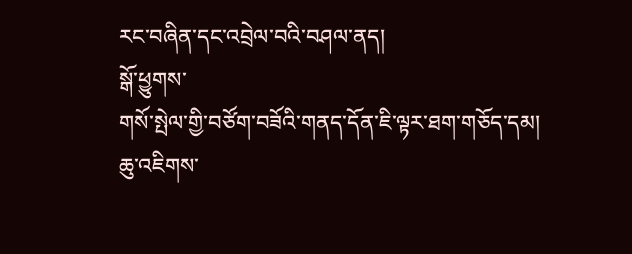རང་བཞིན་དང་འབྲེལ་བའི་བཤལ་ནད།
སྒོ་ཕྱུགས་
གསོ་སྤེལ་གྱི་བཙོག་བཟོའི་གནད་དོན་ཇི་ལྟར་ཐག་གཅོད་དམ།
ཆུ་འཇིགས་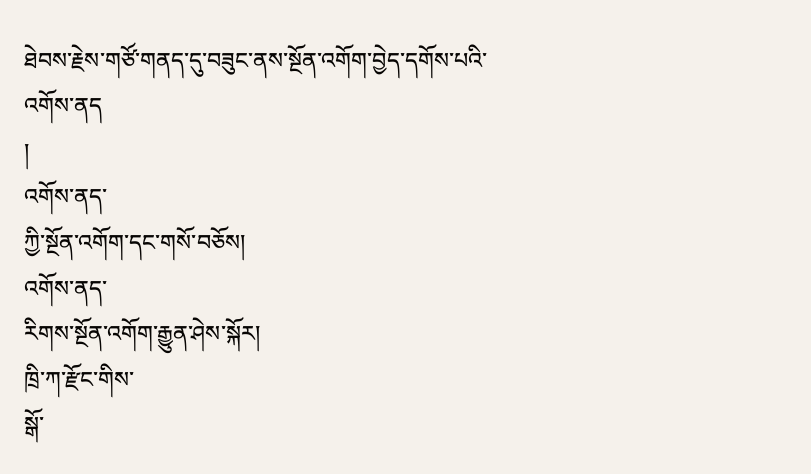ཐེབས་རྗེས་གཙོ་གནད་དུ་བཟུང་ནས་སྔོན་འགོག་བྱེད་དགོས་པའི་
འགོས་ནད
།
འགོས་ནད་
ཀྱི་སྔོན་འགོག་དང་གསོ་བཅོས།
འགོས་ནད་
རིགས་སྔོན་འགོག་རྒྱུན་ཤེས་སྐོར།
ཁྲི་ཀ་རྫོང་གིས་
སྒོ་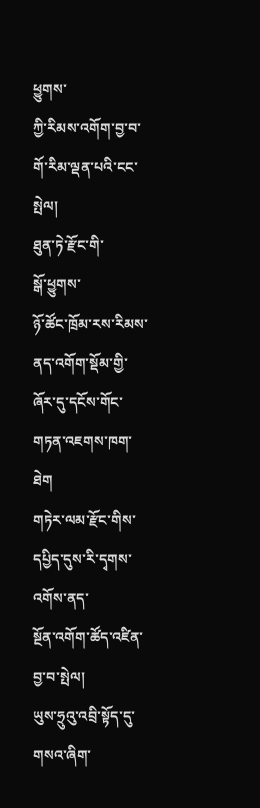ཕྱུགས་
ཀྱི་རིམས་འགོག་བྱ་བ་གོ་རིམ་ལྡན་པའི་ངང་སྤེལ།
ཐུན་ཏེ་རྫོང་གི་
སྒོ་ཕྱུགས་
ཉོ་ཚོང་ཁྲོམ་རས་རིམས་ནད་འགོག་སྡོམ་གྱི་ཞོར་དུ་དངོས་གོང་གཏན་འཇགས་ཁག་ཐེག
གཏེར་ལམ་རྫོང་གིས་དཔྱིད་དུས་རི་དྭགས་
འགོས་ནད་
སྔོན་འགོག་ཚོད་འཛིན་བྱ་བ་སྤེལ།
ཡུས་ཧྲུའུ་འབྲི་སྟོད་དུ་གསའ་ཞིག་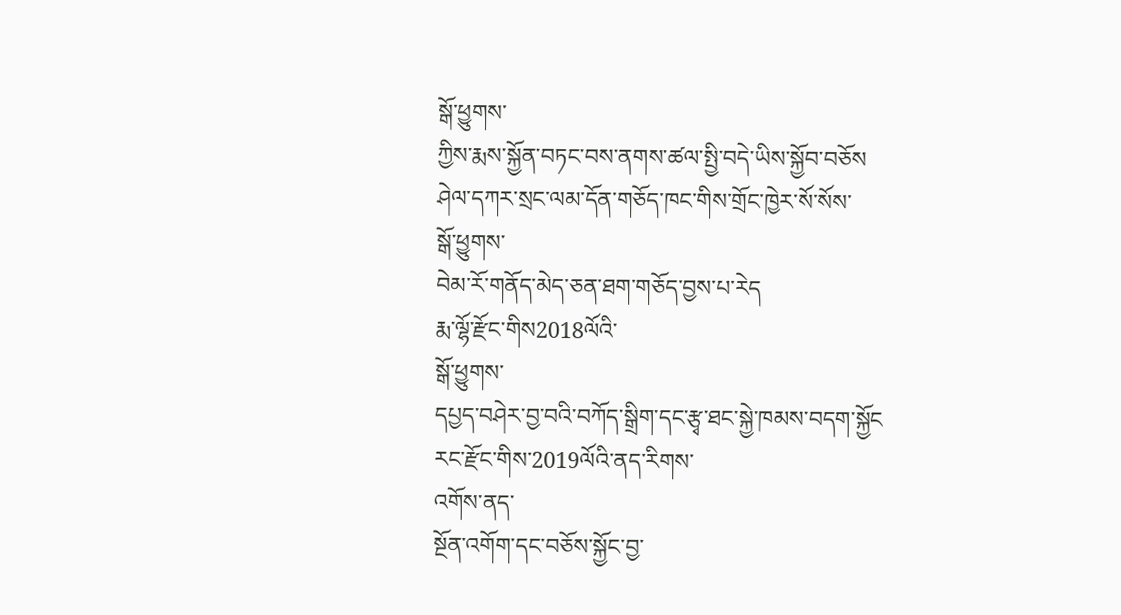སྒོ་ཕྱུགས་
ཀྱིས་རྨས་སྐྱོན་བཏང་བས་ནགས་ཚལ་སྤྱི་བདེ་ཡིས་སྐྱོབ་བཅོས
ཤེལ་དཀར་སྲང་ལམ་དོན་གཅོད་ཁང་གིས་གྲོང་ཁྱེར་སོ་སོས་
སྒོ་ཕྱུགས་
བེམ་རོ་གནོད་མེད་ཅན་ཐག་གཅོད་བྱས་པ་རེད
རྨ་ལྷོ་རྫོང་གིས2018ལོའི་
སྒོ་ཕྱུགས་
དཔྱད་བཤེར་བྱ་བའི་བཀོད་སྒྲིག་དང་རྩྭ་ཐང་སྐྱེ་ཁམས་བདག་སྐྱོང
རང་རྫོང་གིས་2019ལོའི་ནད་རིགས་
འགོས་ནད་
སྔོན་འགོག་དང་བཅོས་སྐྱོང་བྱ་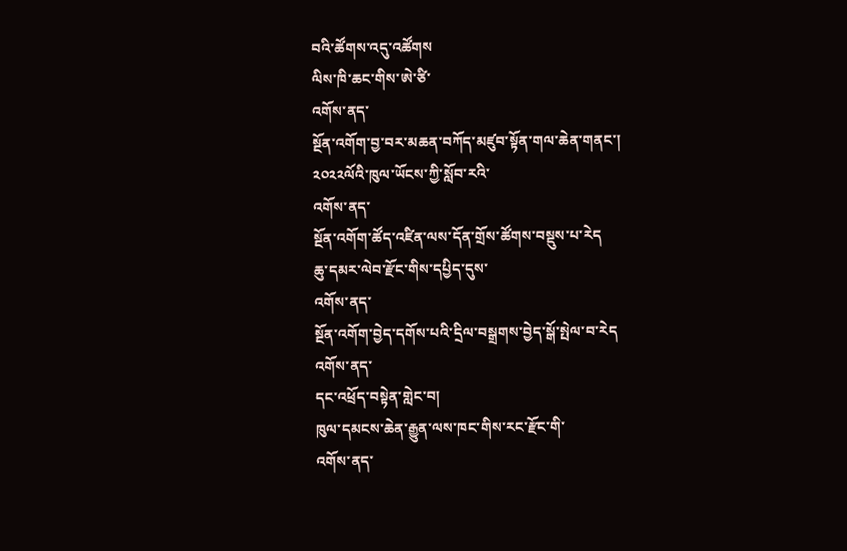བའི་ཚོགས་འདུ་འཚོགས
ལིས་ཁི་ཆང་གིས་ཨེ་ཙི་
འགོས་ནད་
སྔོན་འགོག་བྱ་བར་མཆན་བཀོད་མཛུབ་སྟོན་གལ་ཆེན་གནང་།
༢༠༢༢ལོའི་ཁུལ་ཡོངས་ཀྱི་སློབ་རའི་
འགོས་ནད་
སྔོན་འགོག་ཚོད་འཛིན་ལས་དོན་གྲོས་ཚོགས་བསྡུས་པ་རེད
ཆུ་དམར་ལེབ་རྫོང་གིས་དཔྱིད་དུས་
འགོས་ནད་
སྔོན་འགོག་བྱེད་དགོས་པའི་དྲིལ་བསྒྲགས་བྱེད་སྒོ་སྤེལ་བ་རེད
འགོས་ནད་
དང་འཕྲོད་བསྟེན་གླེང་བ།
ཁུལ་དམངས་ཆེན་རྒྱུན་ལས་ཁང་གིས་རང་རྫོང་གི་
འགོས་ནད་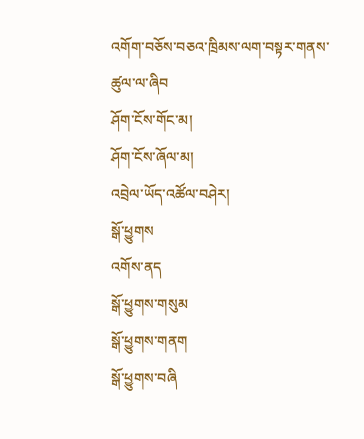འགོག་བཅོས་བཅའ་ཁྲིམས་ལག་བསྟར་གནས་ཚུལ་ལ་ཞིབ
ཤོག་ངོས་གོང་མ།
ཤོག་ངོས་ཞོལ་མ།
འབྲེལ་ཡོད་འཚོལ་བཤེར།
སྒོ་ཕྱུགས
འགོས་ནད
སྒོ་ཕྱུགས་གསུམ
སྒོ་ཕྱུགས་གནག
སྒོ་ཕྱུགས་བཞི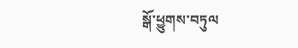སྒོ་ཕྱུགས་བཏུལ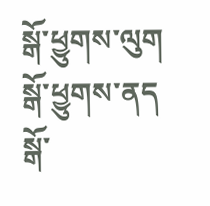སྒོ་ཕྱུགས་ལུག
སྒོ་ཕྱུགས་ནད
སྒོ་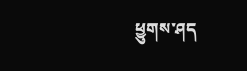ཕྱུགས་ཤད